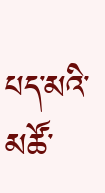པད་མའི་མཚོ་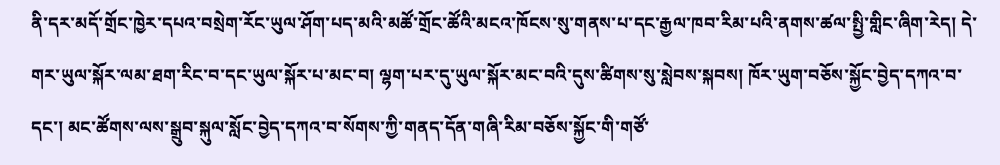ནི་དར་མདོ་གྲོང་ཁྱེར་དཔའ་བསྲེག་རོང་ཡུལ་ཤོག་པད་མའི་མཚོ་གྲོང་ཚོའི་མངའ་ཁོངས་སུ་གནས་པ་དང་རྒྱལ་ཁབ་རིམ་པའི་ནགས་ཚལ་སྤྱི་གླིང་ཞིག་རེད། དེ་གར་ཡུལ་སྐོར་ལམ་ཐག་རིང་བ་དང་ཡུལ་སྐོར་པ་མང་བ། ལྷག་པར་དུ་ཡུལ་སྐོར་མང་བའི་དུས་ཚིགས་སུ་སླེབས་སྐབས། ཁོར་ཡུག་བཅོས་སྐྱོང་བྱེད་དཀའ་བ་དང་། མང་ཚོགས་ལས་སྒྲུབ་སྐུལ་སློང་བྱེད་དཀའ་བ་སོགས་ཀྱི་གནད་དོན་གཞི་རིམ་བཅོས་སྐྱོང་གི་གཙོ་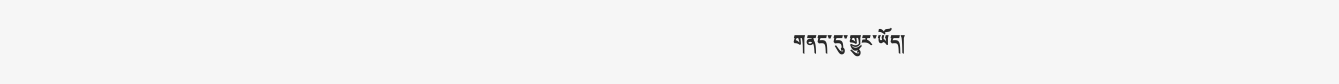གནད་དུ་གྱུར་ཡོད།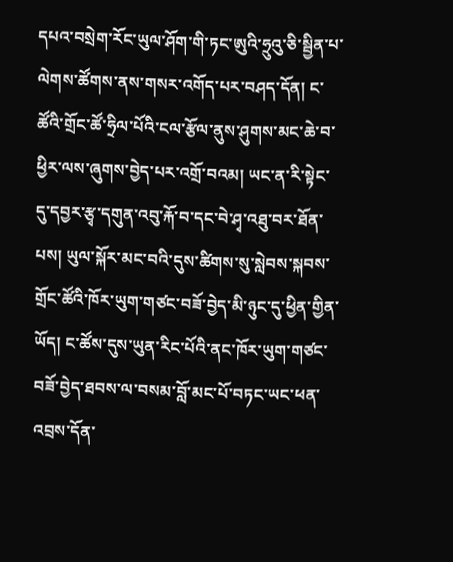དཔའ་བསྲེག་རོང་ཡུལ་ཤོག་གི་ཏང་ཨུའི་ཧྲུའུ་ཅི་སྦྱིན་པ་ལེགས་ཚོགས་ནས་གསར་འགོད་པར་བཤད་དོན། ང་ཚོའི་གྲོང་ཚོ་ཧྲིལ་པོའི་ངལ་རྩོལ་ནུས་ཤུགས་མང་ཆེ་བ་ཕྱིར་ལས་ཞུགས་བྱེད་པར་འགྲོ་བའམ། ཡང་ན་རི་སྟེང་དུ་དབྱར་རྩྭ་དགུན་འབུ་རྐོ་བ་དང་བེ་ཤྭ་འཐུ་བར་ཐོན་པས། ཡུལ་སྐོར་མང་བའི་དུས་ཚིགས་སུ་སླེབས་སྐབས་གྲོང་ཚོའི་ཁོར་ཡུག་གཙང་བཟོ་བྱེད་མི་ཉུང་དུ་ཕྱིན་གྱིན་ཡོད། ང་ཚོས་དུས་ཡུན་རིང་པོའི་ནང་ཁོར་ཡུག་གཙང་བཟོ་བྱེད་ཐབས་ལ་བསམ་བློ་མང་པོ་བཏང་ཡང་ཕན་འབྲས་དོན་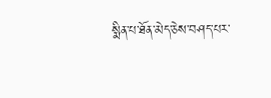སྨིན་པ་ཐོན་མེད་ཅེས་བཤད་པར་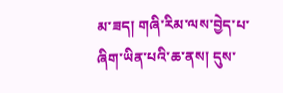མ་ཟད། གཞི་རིམ་ལས་བྱེད་པ་ཞིག་ཡིན་པའི་ཆ་ནས། དུས་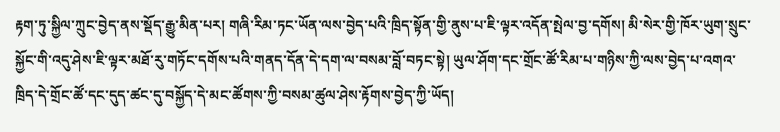རྟག་ཏུ་སྐྱིལ་ཀྲུང་བྱེད་ནས་སྡོད་རྒྱུ་མིན་པར། གཞི་རིམ་ཏང་ཡོན་ལས་བྱེད་པའི་ཁྲིད་སྟོན་གྱི་ནུས་པ་ཇི་ལྟར་འདོན་སྤེལ་བྱ་དགོས། མི་སེར་གྱི་ཁོར་ཡུག་སྲུང་སྐྱོང་གི་འདུ་ཤེས་ཇི་ལྟར་མཐོ་རུ་གཏོང་དགོས་པའི་གནད་དོན་དེ་དག་ལ་བསམ་བློ་བཏང་སྟེ། ཡུལ་ཤོག་དང་གྲོང་ཚོ་རིམ་པ་གཉིས་ཀྱི་ལས་བྱེད་པ་འགའ་ཁྲིད་དེ་གྲོང་ཚོ་དང་དུད་ཚང་དུ་བསྐྱོད་དེ་མང་ཚོགས་ཀྱི་བསམ་ཚུལ་ཤེས་རྟོགས་བྱེད་ཀྱི་ཡོད།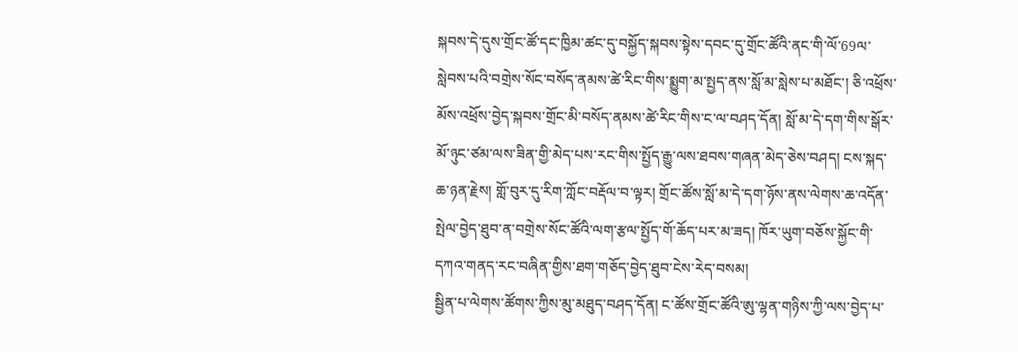སྐབས་དེ་དུས་གྲོང་ཚོ་དང་ཁྱིམ་ཚང་དུ་བསྐྱོད་སྐབས་སྟེས་དབང་དུ་གྲོང་ཚོའི་ནང་གི་ལོ་69ལ་སླེབས་པའི་བགྲེས་སོང་བསོད་ནམས་ཚེ་རིང་གིས་སྨྱུག་མ་སྤྱད་ནས་སློ་མ་སླེས་པ་མཐོང་། ཅི་འཕྲོས་མོས་འཕྲོས་བྱེད་སྐབས་གྲོང་མི་བསོད་ནམས་ཚེ་རིང་གིས་ང་ལ་བཤད་དོན། སློ་མ་དེ་དག་གིས་སྒོར་མོ་ཉུང་ཙམ་ལས་ཟིན་གྱི་མེད་པས་རང་གིས་སྤྱོད་རྒྱུ་ལས་ཐབས་གཞན་མེད་ཅེས་བཤད། ངས་སྐད་ཆ་ཉན་རྗེས། གློ་བུར་དུ་རིག་ཀློང་བརྡོལ་བ་ལྟར། གྲོང་ཚོས་སློ་མ་དེ་དག་ཉོས་ནས་ལེགས་ཆ་འདོན་སྤེལ་བྱེད་ཐུབ་ན་བགྲེས་སོང་ཚོའི་ལག་རྩལ་སྤྱོད་གོ་ཆོད་པར་མ་ཟད། ཁོར་ཡུག་བཅོས་སྐྱོང་གི་དཀའ་གནད་རང་བཞིན་གྱིས་ཐག་གཅོད་བྱེད་ཐུབ་ངེས་རེད་བསམ།
སྦྱིན་པ་ལེགས་ཚོགས་ཀྱིས་མུ་མཐུད་བཤད་དོན། ང་ཚོས་གྲོང་ཚོའི་ཨུ་ལྷན་གཉིས་ཀྱི་ལས་བྱེད་པ་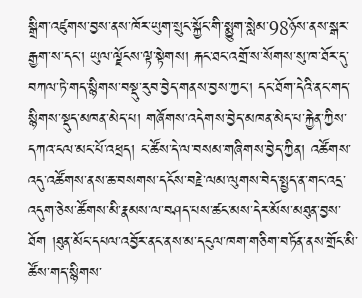སྒྲིག་འཛུགས་བྱས་ནས་ཁོར་ཡུག་སྲུང་སྐྱོང་གི་སྨྱུག་སླེམ་98ཉོས་ནས་སྒར་རྒྱག་ས་དང་། ཡུལ་ལྗོངས་ལྟ་སྟེགས། རྐང་ཐང་འགྲོ་ས་སོགས་སུ་ཁ་ཐོར་དུ་བཀལ་ཏེ་གད་སྙིགས་བསྡུ་རུབ་བྱེད་གནས་བྱས་ཀྱང་། དང་ཐོག་དེའི་ནང་གད་སྙིགས་སྡུད་མཁན་མེད་པ། གཞོགས་འདེགས་བྱེད་མཁན་མེད་པ་རྐྱེན་ཀྱིས་དཀའ་ངལ་མང་པོ་འཕྲད། ང་ཚོས་དེ་ལ་བསམ་གཞིགས་བྱེད་ཀྱིན། འཚོགས་འདུ་འཚོགས་ནས་ཆ་བསགས་དངོས་བརྗེ་ལམ་ལུགས་བེད་སྤྱད་ན་གང་འདྲ་འདུག་ཅེས་ཚོགས་མི་རྣམས་ལ་བཤད་པས་ཚང་མས་དེར་མོས་མཐུན་བྱས་ཐོག །ཐུན་མོང་དཔལ་འབྱོར་ནང་ནས་མ་དངུལ་ཁག་གཅིག་བཏོན་ནས་གྲོང་མི་ཚོས་གད་སྙིགས་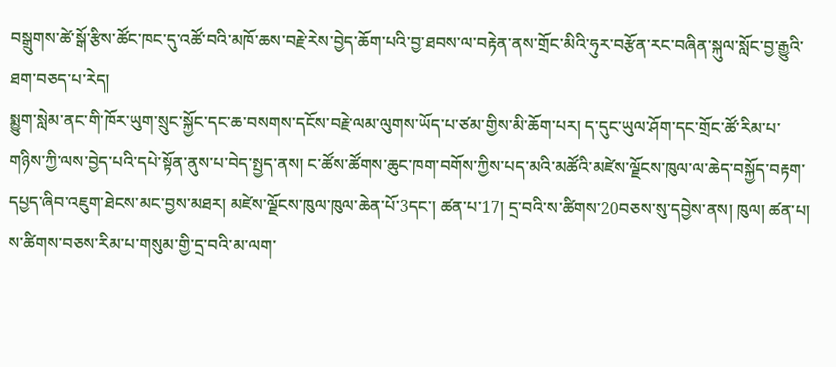བསྒྲུགས་ཚེ་སྒོ་རྩིས་ཚོང་ཁང་དུ་འཚོ་བའི་མཁོ་ཆས་བརྗེ་རེས་བྱེད་ཆོག་པའི་བྱ་ཐབས་ལ་བརྟེན་ནས་གྲོང་མིའི་ཧུར་བརྩོན་རང་བཞིན་སྐུལ་སློང་བྱ་རྒྱུའི་ཐག་བཅད་པ་རེད།
སྨྱུག་སླེམ་ནང་གི་ཁོར་ཡུག་སྲུང་སྐྱོང་དང་ཆ་བསགས་དངོས་བརྗེ་ལམ་ལུགས་ཡོད་པ་ཙམ་གྱིས་མི་ཆོག་པར། ད་དུང་ཡུལ་ཤོག་དང་གྲོང་ཚོ་རིམ་པ་གཉིས་ཀྱི་ལས་བྱེད་པའི་དཔེ་སྟོན་ནུས་པ་བེད་སྤྱད་ནས། ང་ཚོས་ཚོགས་ཆུང་ཁག་བགོས་ཀྱིས་པད་མའི་མཚོའི་མཛེས་ལྗོངས་ཁུལ་ལ་ཆེད་བསྐྱོད་བརྟག་དཔྱད་ཞིབ་འཇུག་ཐེངས་མང་བྱས་མཐར། མཛེས་ལྗོངས་ཁུལ་ཁུལ་ཆེན་པོ་3དང་། ཚན་པ་17། དྲ་བའི་ས་ཚིགས་20བཅས་སུ་དབྱེས་ནས། ཁུལ། ཚན་པ། ས་ཚིགས་བཅས་རིམ་པ་གསུམ་གྱི་དྲ་བའི་མ་ལག་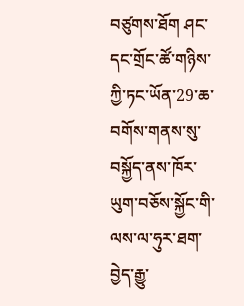བཙུགས་ཐོག ཤང་དང་གྲོང་ཚོ་གཉིས་ཀྱི་ཏང་ཡོན་29་ཆ་བགོས་གནས་སུ་བསྐྱོད་ནས་ཁོར་ཡུག་བཅོས་སྐྱོང་གི་ལས་ལ་ཧུར་ཐག་བྱེད་རྒྱུ་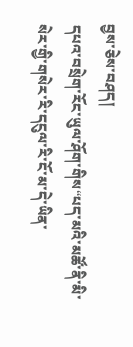བྱས་ཅེས་བཤད།
དཔའ་བསྲེག་རོང་ཡུལ་ཤོག་གིས“པད་མའི་མཚོ་ནི་མི་སེར་གྱི་གསེར་རི་དངུལ་རི་ངོ་མ་དེ་ཡིན་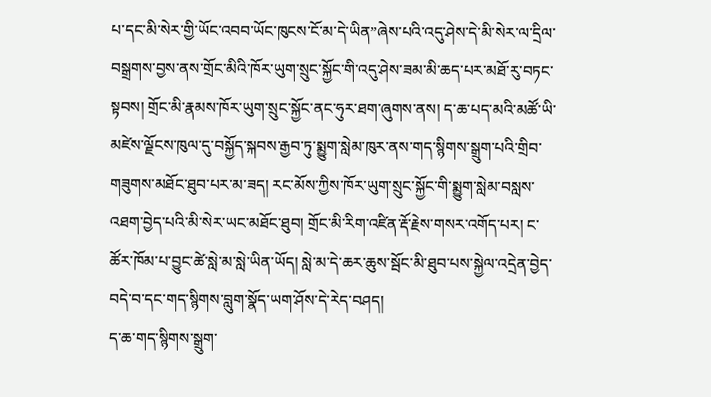པ་དང་མི་སེར་གྱི་ཡོང་འབབ་ཡོང་ཁུངས་ངོ་མ་དེ་ཡིན”ཞེས་པའི་འདུ་ཤེས་དེ་མི་སེར་ལ་དྲིལ་བསྒྲགས་བྱས་ནས་གྲོང་མིའི་ཁོར་ཡུག་སྲུང་སྐྱོང་གི་འདུ་ཤེས་ཟམ་མི་ཆད་པར་མཐོ་རུ་བཏང་སྟབས། གྲོང་མི་རྣམས་ཁོར་ཡུག་སྲུང་སྐྱོང་ནང་ཧུར་ཐག་ཞུགས་ནས། ད་ཆ་པད་མའི་མཚོ་ཡི་མཛེས་ལྗོངས་ཁུལ་དུ་བསྐྱོད་སྐབས་རྒྱབ་ཏུ་སྨྱུག་སླེམ་ཁུར་ནས་གད་སྙིགས་སྒྲུག་པའི་གྲིབ་གཟུགས་མཐོང་ཐུབ་པར་མ་ཟད། རང་མོས་ཀྱིས་ཁོར་ཡུག་སྲུང་སྐྱོང་གི་སྨྱུག་སླེམ་བསླས་འཐག་བྱེད་པའི་མི་སེར་ཡང་མཐོང་ཐུབ། གྲོང་མི་རིག་འཛིན་རྡོ་རྗེས་གསར་འགོད་པར། ང་ཚོར་ཁོམ་པ་བྱུང་ཚེ་སླེ་མ་སླེ་ཡིན་ཡོད། སླེ་མ་དེ་ཆར་ཆུས་སྦོང་མི་ཐུབ་པས་སྐྱེལ་འདྲེན་བྱེད་བདེ་བ་དང་གད་སྙིགས་བླུག་སྣོད་ཡག་ཤོས་དེ་རེད་བཤད།
ད་ཆ་གད་སྙིགས་སྒྲུག་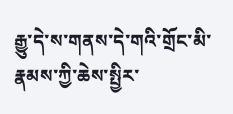རྒྱུ་དེ་ས་གནས་དེ་གའི་གྲོང་མི་རྣམས་ཀྱི་ཆེས་སྤྱིར་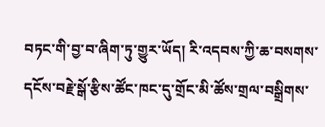བཏང་གི་བྱ་བ་ཞིག་ཏུ་གྱུར་ཡོད། རི་འདབས་ཀྱི་ཆ་བསགས་དངོས་བརྗེ་སྒོ་རྩིས་ཚོང་ཁང་དུ་གྲོང་མི་ཚོས་གྲལ་བསྒྲིགས་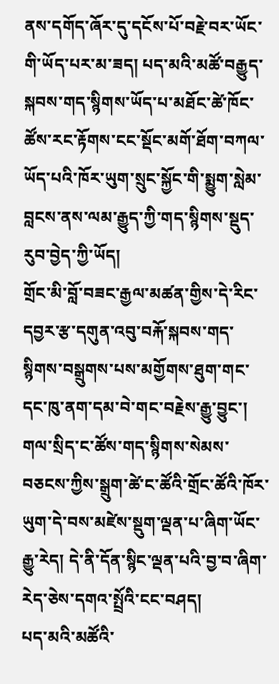ནས་དགོད་ཞོར་དུ་དངོས་པོ་བརྗེ་བར་ཡོང་གི་ཡོད་པར་མ་ཟད། པད་མའི་མཚོ་བརྒྱུད་སྐབས་གད་སྙིགས་ཡོད་པ་མཐོང་ཚེ་ཁོང་ཚོས་རང་རྟོགས་ངང་སྡོང་མགོ་ཐོག་བཀལ་ཡོད་པའི་ཁོར་ཡུག་སྲུང་སྐྱོང་གི་སྨྱུག་སླེམ་བླངས་ནས་ལམ་རྒྱུད་ཀྱི་གད་སྙིགས་སྡུད་རུབ་བྱེད་ཀྱི་ཡོད།
གྲོང་མི་བློ་བཟང་རྒྱལ་མཚན་གྱིས་དེ་རིང་དབྱར་རྩ་དགུན་འབུ་བརྐོ་སྐབས་གད་སྙིགས་བསྒྲུགས་པས་མགྱོགས་ཐུག་གང་དང་ཁུ་ནག་དམ་བེ་གང་བརྗེས་རྒྱུ་བྱུང་། གལ་སྲིད་ང་ཚོས་གད་སྙིགས་སེམས་བཅངས་ཀྱིས་སྒྲུག་ཚེ་ང་ཚོའི་གྲོང་ཚོའི་ཁོར་ཡུག་དེ་བས་མཛེས་སྡུག་ལྡན་པ་ཞིག་ཡོང་རྒྱུ་རེད། དེ་ནི་དོན་སྙིང་ལྡན་པའི་བྱ་བ་ཞིག་རེད་ཅེས་དགའ་སྤྲོའི་ངང་བཤད།
པད་མའི་མཚོའི་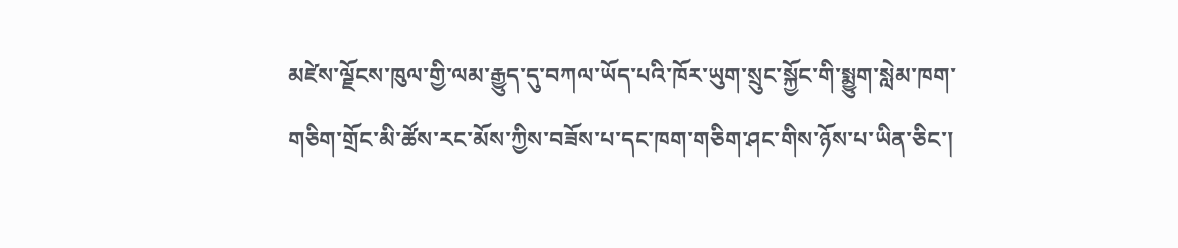མཛེས་ལྗོངས་ཁུལ་གྱི་ལམ་རྒྱུད་དུ་བཀལ་ཡོད་པའི་ཁོར་ཡུག་སྲུང་སྐྱོང་གི་སྨྱུག་སླེམ་ཁག་གཅིག་གྲོང་མི་ཚོས་རང་མོས་ཀྱིས་བཟོས་པ་དང་ཁག་གཅིག་ཤང་གིས་ཉོས་པ་ཡིན་ཅིང་།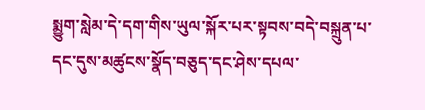སྨྱུག་སླེམ་དེ་དག་གིས་ཡུལ་སྐོར་པར་སྟབས་བདེ་བསྐྲུན་པ་དང་དུས་མཚུངས་སྣོད་བཅུད་དང་ཤེས་དཔལ་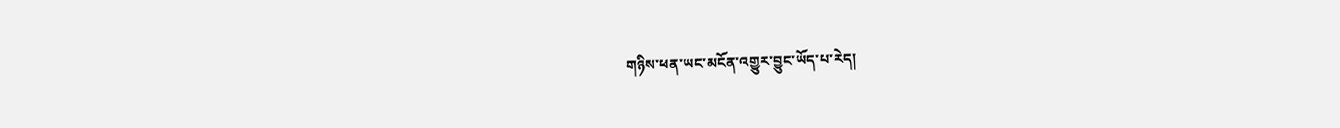གཉིས་ཕན་ཡང་མངོན་འགྱུར་བྱུང་ཡོད་པ་རེད།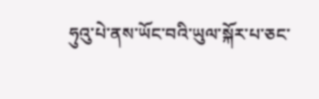ཧུའུ་པེ་ནས་ཡོང་བའི་ཡུལ་སྐོར་པ་ཅང་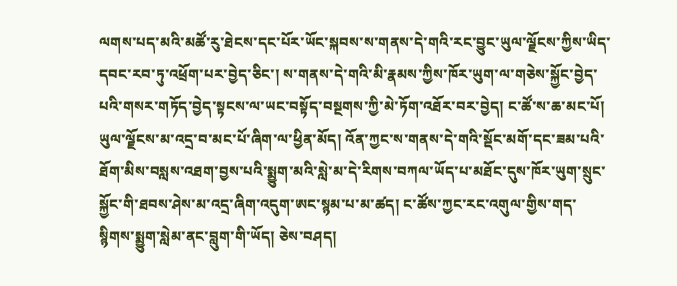ལགས་པད་མའི་མཚོ་རུ་ཐེངས་དང་པོར་ཡོང་སྐབས་ས་གནས་དེ་གའི་རང་བྱུང་ཡུལ་ལྗོངས་ཀྱིས་ཡིད་དབང་རབ་ཏུ་འཕྲོག་པར་བྱེད་ཅིང་། ས་གནས་དེ་གའི་མི་རྣམས་ཀྱིས་ཁོར་ཡུག་ལ་གཅེས་སྐྱོང་བྱེད་པའི་གསར་གཏོད་བྱེད་སྟངས་ལ་ཡང་བསྟོད་བསྔགས་ཀྱི་མེ་ཏོག་འཐོར་བར་བྱེད། ང་ཚོ་ས་ཆ་མང་པོ། ཡུལ་ལྗོངས་མ་འདྲ་བ་མང་པོ་ཞིག་ལ་ཕྱིན་མོད། འོན་ཀྱང་ས་གནས་དེ་གའི་སྡོང་མགོ་དང་ཟམ་པའི་ཐོག་མིས་བསླས་འཐག་བྱས་པའི་སྨྱུག་མའི་སླེ་མ་དེ་རིགས་བཀལ་ཡོད་པ་མཐོང་དུས་ཁོར་ཡུག་སྲུང་སྐྱོང་གི་ཐབས་ཤེས་མ་འདྲ་ཞིག་འདུག་ཨང་སྙམ་པ་མ་ཚད། ང་ཚོས་ཀྱང་རང་འགུལ་གྱིས་གད་སྙིགས་སྨྱུག་སླེམ་ནང་བླུག་གི་ཡོད། ཅེས་བཤད།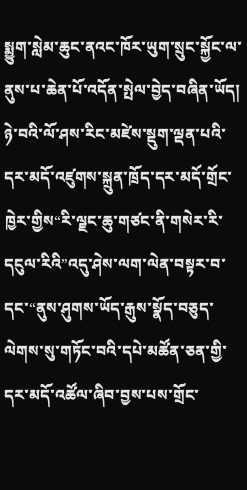སྨྱུག་སླེམ་ཆུང་ནའང་ཁོར་ཡུག་སྲུང་སྐྱོང་ལ་ནུས་པ་ཆེན་པོ་འདོན་སྤེལ་བྱེད་བཞིན་ཡོད། ཉེ་བའི་ལོ་ཤས་རིང་མཛེས་སྡུག་ལྡན་པའི་དར་མདོ་འཛུགས་སྐྲུན་ཁྲོད་དར་མདོ་གྲོང་ཁྱེར་གྱིས“རི་ལྗང་ཆུ་གཙང་ནི་གསེར་རི་དངུལ་རིའི”འདུ་ཤེས་ལག་ལེན་བསྟར་བ་དང་“ནུས་ཤུགས་ཡོད་རྒུས་སྣོད་བཅུད་ལེགས་སུ་གཏོང་བའི་དཔེ་མཚོན་ཅན་གྱི་དར་མདོ་འཚོལ་ཞིབ་བྱས་པས་གྲོང་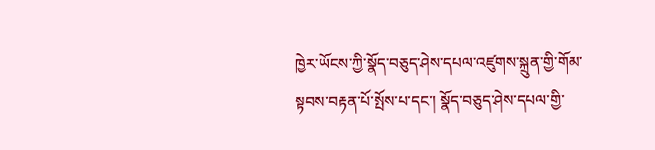ཁྱེར་ཡོངས་ཀྱི་སྣོད་བཅུད་ཤེས་དཔལ་འཛུགས་སྐྲུན་གྱི་གོམ་སྟབས་བརྟན་པོ་སྤོས་པ་དང་། སྣོད་བཅུད་ཤེས་དཔལ་གྱི་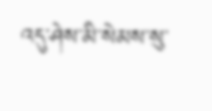འདུ་ཤེས་མི་སེམས་སུ་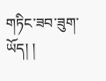གཏིང་ཟབ་ཟུག་ཡོད། །